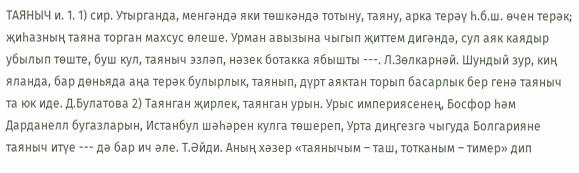ТАЯНЫЧ и. 1. 1) сир. Утырганда, менгәндә яки төшкәндә тотыну, таяну, арка терәү һ.б.ш. өчен терәк; җиһазның таяна торган махсус өлеше. Урман авызына чыгып җиттем дигәндә, сул аяк каядыр убылып төште, буш кул, таяныч эзләп, нәзек ботакка ябышты ---. Л.Зөлкарнәй. Шундый зур, киң яланда, бар дөньяда аңа терәк булырлык, таянып, дүрт аяктан торып басарлык бер генә таяныч та юк иде. Д.Булатова 2) Таянган җирлек, таянган урын. Урыс империясенең, Босфор һәм Дарданелл бугазларын, Истанбул шәһәрен кулга төшереп, Урта диңгезгә чыгуда Болгарияне таяныч итүе --- дә бар ич әле. Т.Әйди. Аның хәзер «таянычым – таш, тотканым – тимер» дип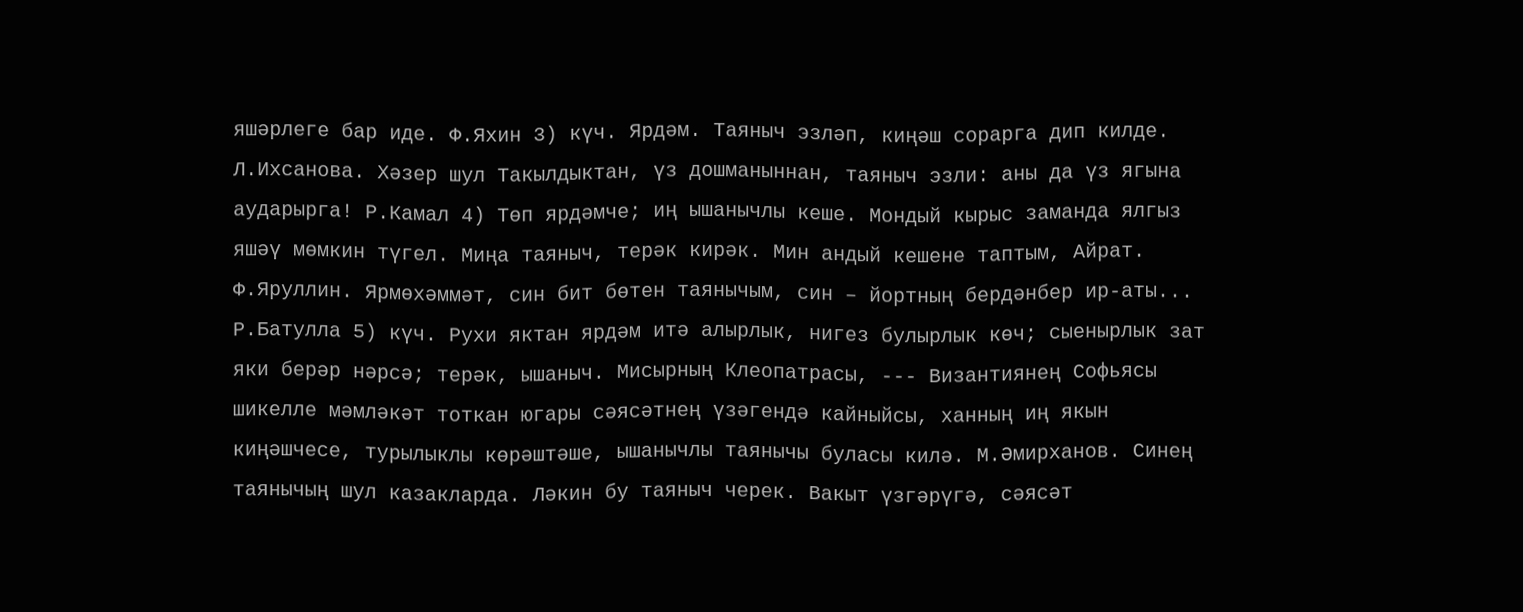яшәрлеге бар иде. Ф.Яхин 3) күч. Ярдәм. Таяныч эзләп, киңәш сорарга дип килде. Л.Ихсанова. Хәзер шул Такылдыктан, үз дошманыннан, таяныч эзли: аны да үз ягына аударырга! Р.Камал 4) Төп ярдәмче; иң ышанычлы кеше. Мондый кырыс заманда ялгыз яшәү мөмкин түгел. Миңа таяныч, терәк кирәк. Мин андый кешене таптым, Айрат. Ф.Яруллин. Ярмөхәммәт, син бит бөтен таянычым, син – йортның бердәнбер ир-аты... Р.Батулла 5) күч. Рухи яктан ярдәм итә алырлык, нигез булырлык көч; сыенырлык зат яки берәр нәрсә; терәк, ышаныч. Мисырның Клеопатрасы, --- Византиянең Софьясы шикелле мәмләкәт тоткан югары сәясәтнең үзәгендә кайныйсы, ханның иң якын киңәшчесе, турылыклы көрәштәше, ышанычлы таянычы буласы килә. М.Әмирханов. Синең таянычың шул казакларда. Ләкин бу таяныч черек. Вакыт үзгәрүгә, сәясәт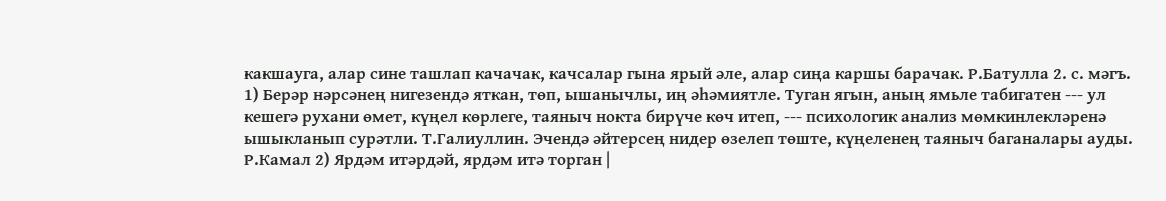какшауга, алар сине ташлап качачак, качсалар гына ярый әле, алар сиңа каршы барачак. Р.Батулла 2. с. мәгъ. 1) Берәр нәрсәнең нигезендә яткан, төп, ышанычлы, иң әһәмиятле. Туган ягын, аның ямьле табигатен --- ул кешегә рухани өмет, күңел көрлеге, таяныч нокта бирүче көч итеп, --- психологик анализ мөмкинлекләренә ышыкланып сурәтли. Т.Галиуллин. Эчендә әйтерсең нидер өзелеп төште, күңеленең таяныч баганалары ауды. Р.Камал 2) Ярдәм итәрдәй, ярдәм итә торган |